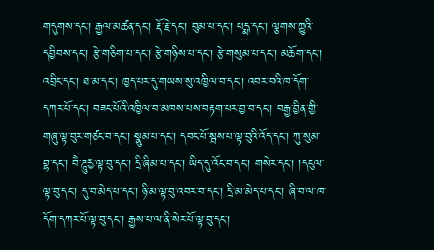གདུགས་དང་། རྒྱལ་མཚན་དང་། རྡོ་རྗེ་དང་། བུམ་པ་དང་། པདྨ་དང་། ལྕགས་ཀྱུའི་དབྱིབས་དང་། རྩེ་གཅིག་པ་དང་། རྩེ་གཉིས་པ་དང་། རྩེ་གསུམ་པ་དང་། མཆོག་དང་། འབྲིང་དང་། ཐ་མ་དང་། ཁྱད་པར་དུ་གཡས་སུ་འཁྱིལ་བ་དང་། འབར་བའི་ཁ་དོག་དཀར་པོ་དང་། བཟང་པོའི་འཁྱིལ་བ་མཁས་པས་བརྟག་པར་བྱ་བ་དང་། བརྒྱ་བྱིན་གྱི་གཞུ་ལྟ་བུར་གཙང་བ་དང་། སྣུམ་པ་དང་། དབང་པོ་སྦས་པ་ལྟ་བུའི་འོད་དང་། ཀུ་སུམ་བྷ་དང་། བཻ་ཌཱུརྱ་ལྟ་བུ་དང་། དྲི་ཞིམ་པ་དང་། ཡིད་དུ་འོང་བ་དང་། གསེར་དང་། །དངུལ་ལྟ་བུ་དང་། དུ་བ་མེད་པ་དང་། ཉི་མ་ལྟ་བུ་འབར་བ་དང་། དྲི་མ་མེད་པ་དང་། ཞི་བ་ལ་ཁ་དོག་དཀར་པོ་ལྟ་བུ་དང་། རྒྱས་པ་ལ་ནི་སེར་པོ་ལྟ་བུ་དང་།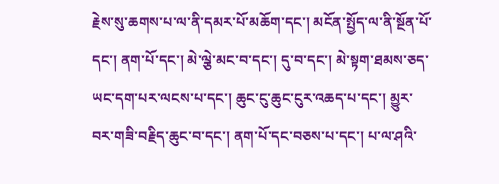རྗེས་སུ་ཆགས་པ་ལ་ནི་དམར་པོ་མཆོག་དང་། མངོན་སྤྱོད་ལ་ནི་སྔོན་པོ་དང་། ནག་པོ་དང་། མེ་ལྕེ་མང་བ་དང་། དུ་བ་དང་། མེ་སྟག་ཐམས་ཅད་ཡང་དག་པར་ལངས་པ་དང་། ཆུང་ངུ་ཆུང་ངུར་འཆད་པ་དང་། མྱུར་བར་གཟི་བརྗིད་ཆུང་བ་དང་། ནག་པོ་དང་བཅས་པ་དང་། པ་ལ་ཤའི་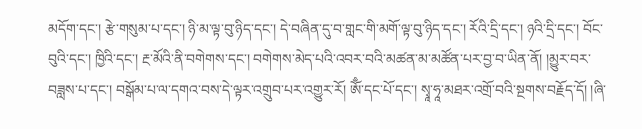མདོག་དང་། རྩེ་གསུམ་པ་དང་། ཉི་མ་ལྟ་བུ་ཉིད་དང་། དེ་བཞིན་དུ་བ་གླང་གི་མགོ་ལྟ་བུ་ཉིད་དང་། རོའི་དྲི་དང་། ཉའི་དྲི་དང་། བོང་བུའི་དང་། ཁྱིའི་དང་། རྔ་མོའི་ནི་བགེགས་དང་། བགེགས་མེད་པའི་འབར་བའི་མཚན་མ་མཚོན་པར་བྱ་བ་ཡིན་ནོ། །མྱུར་བར་བཟླས་པ་དང་། བསྒོམ་པ་ལ་དགའ་བས་དེ་ལྟར་འགྲུབ་པར་འགྱུར་རོ། ཨོྃ་དང་པོ་དང་། སྭཱ་ཧཱ་མཐར་འགྲོ་བའི་སྔགས་བརྗོད་དོ། །ཞི་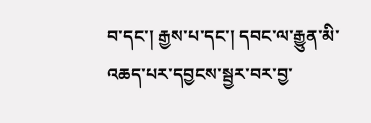བ་དང་། རྒྱས་པ་དང་། དབང་ལ་རྒྱུན་མི་འཆད་པར་དབྱངས་སྦྱར་བར་བྱ་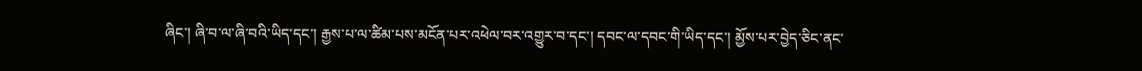ཞིང་། ཞི་བ་ལ་ཞི་བའི་ཡིད་དང་། རྒྱས་པ་ལ་ཚིམ་པས་མངོན་པར་འཕེལ་བར་འགྱུར་བ་དང་། དབང་ལ་དབང་གི་ཡིད་དང་། མྱོས་པར་བྱེད་ཅིང་ནང་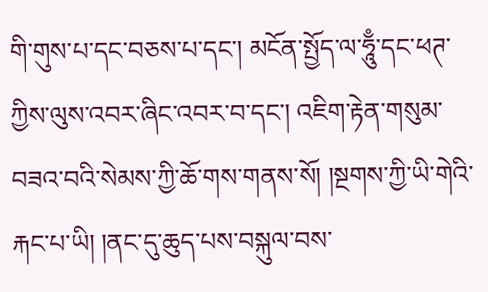གི་གུས་པ་དང་བཅས་པ་དང་། མངོན་སྤྱོད་ལ་ཧཱུྃ་དང་ཕཊ་ཀྱིས་ལུས་འབར་ཞིང་འབར་བ་དང་། འཇིག་རྟེན་གསུམ་བཟའ་བའི་སེམས་ཀྱི་ཆོ་གས་གནས་སོ། །སྔགས་ཀྱི་ཡི་གེའི་རྐང་པ་ཡི། །ནང་དུ་ཆུད་པས་བསྐུལ་བས་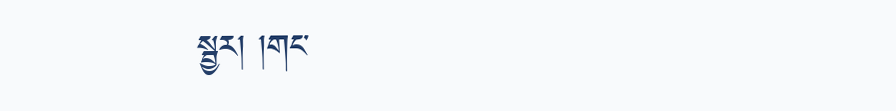སྦྱར། །གང་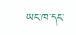ཡང་ཁ་དང་